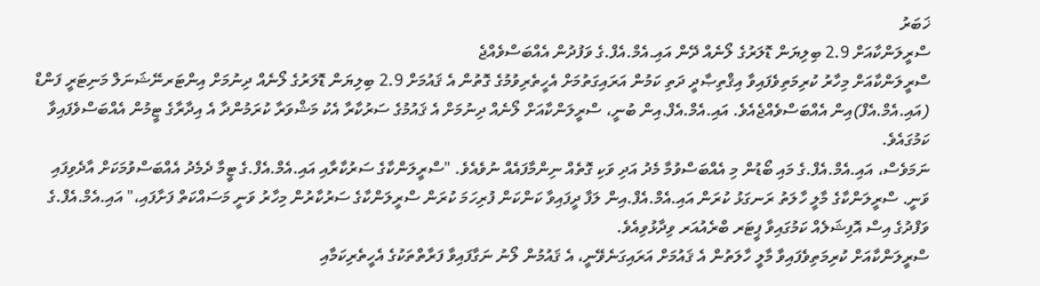ޚަބަރު
ސްރީލަންކާއަށް 2.9 ބިލިޔަން ޑޮލަރުގެ ލޯނެއް ދޭން އައި.އެމް.އެފް.ގެ ވަފުދުން އެއްބަސްވެއްޖެ
ސްރީލަންކާއަށް މިހާރު ކުރިމަތިވެފައިވާ އިޤްތިޞާދީ ދަތި ކަމުން އަރައިގަތުމަށް އެހީތެރިވުމުގެ ގޮތުން އެ ޤައުމަށް 2.9 ބިލިޔަން ޑޮލަރުގެ ލޯނެއް ދިނުމަށް އިންޓަރނޭޝަނަލް މަނިޓަރީ ފަންޑް (އައި.އެމް.އެފް)އިން އެއްބަސްވެއްޖެއެވެ. އައި.އެމް.އެފް.އިން ބުނީ، ސްރީލަންކާއަށް ލޯނެއް ދިނުމަށް އެ ޤައުމުގެ ސަރުކާރާ އެކު މަޝްވަރާ ކުރަމުންދާ އެ އިދާރާގެ ޓީމުން އެއްބަސްވެފައިވާ ކަމުގައެވެ.
ނަމަވެސް، އައި.އެމް.އެފް.ގެ މައި ބޯޑުން މި އެއްބަސްވުމާ މެދު އަދި ވަކި ގޮތެއް ނިންމާފައެއް ނުވެއެވެ. "ސްރީލަންކާގެ ސަރުކާރާއި އައި.އެމް.އެފް.ގެ ޓީމާ ދެމެދު އެއްބަސްވުމަކަށް އާދެވިފައި ވަނީ. ސްރީލަންކާގެ މާލީ ހާލަތު ރަނގަޅު ކުރަން އައި.އެމް.އެފް.އިން ލަފާ ދީފައިވާ ކަންކަން ފުރިހަމަ ކުރަން ސްރީލަންކާގެ ސަރުކާރުން މިހާރު ވަނީ މަސައްކަތް ފަށާފައި،" އައި.އެމް.އެފް.ގެ ވަފްދުގެ އިސް އޮފިޝަލެއް ކަމުގައިވާ ޕީޓަރ ބްރެއުއަރ ވިދާޅުވިއެވެ.
ސްރީލަންކާއަށް ކުރިމަތިވެފައިވާ މާލީ ހާލަތުން އެ ޤައުމަށް އަރައިގަނެވޭނީ، އެ ޤައުމުން ލޯނު ނަގާފައިވާ ފަރާތްތަކުގެ އެހީތެރިކަމާއި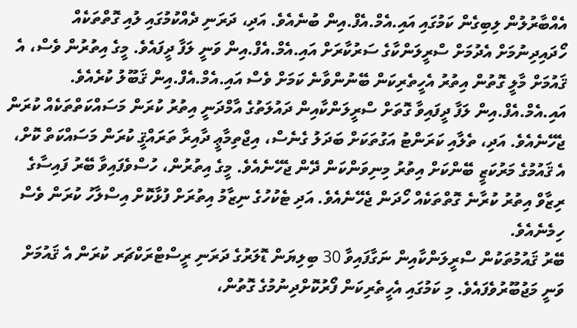އެއްބާރުލުން ލިބިގެން ކަމުގައި އައި.އެމް.އެފް.އިން ބުނެއެވެ. އަދި، ދަރަނި ދެއްކުމުގައި ލުއި ގޮތްތަކެއް ހޯދައިދިނުމަށް އެދުމަށް ސްރީލަންކާގެ ސަރުކާރަށް އައި.އެމް.އެފް.އިން ވަނީ ލަފާ ދީފައެވެ. މީގެ އިތުރުން ވެސް، އެ ޤައުމަށް މާލީ ގޮތުން އިތުރު އެހީތެރިކަން ބޭނުންވާނެ ކަމަށް ވެސް އައި.އެމް.އެފް.އިން ޤަބޫލު ކުރެއެވެ.
އައި.އެމް.އެފް.އިން ލަފާ ދީފައިވާ ގޮތަށް ސްރީލަންކާއިން ދައުލަތުގެ އާމްދަނީ އިތުރު ކުރަން މަސައްކަތްތަކެއް ކުރަން ޖެހޭނެއެވެ. އަދި، ތެލާއި ކަރަންޓު އަގުތަކަށް ބަދަލު ގެނެސް، އިޖްތިމާޢީ ދާއިރާ ތަރައްޤީ ކުރަން މަސައްކަތް ކޮށް، އެ ޤައުމުގެ މަރުކަޒީ ބޭންކަށް އިތުރު މިނިވަންކަން ދޭން ޖެހޭނެއެވެ. މީގެ އިތުރުން، ހުސްވެފައިވާ ބޭރު ފައިސާގެ ރިޒާވް އިތުރު ކުރާނެ ގޮތްތަކެއް ހޯދަން ޖެހޭނެއެވެ. އަދި ޓެކުހުގެ ނިޒާމު އިތުރަށް ފުޅާކޮށް އިސްލާހު ކުރަން ވެސް ހިމެނެއެވެ.
ބޭރު ޤައުމުތަކުން ސްރީލަންކާއިން ނަގާފައިވާ 30 ބިލިޔަން ޑޮލަރުގެ ދަރަނި ރީސްޓްރަކްޗަރ ކުރަން އެ ޤައުމަށް ވަނީ މަޖުބޫރުވެފައެވެ. މި ކަމުގައި އެހީތެރިކަން ފޯރުކޮށްދިނުމުގެ ގޮތުން،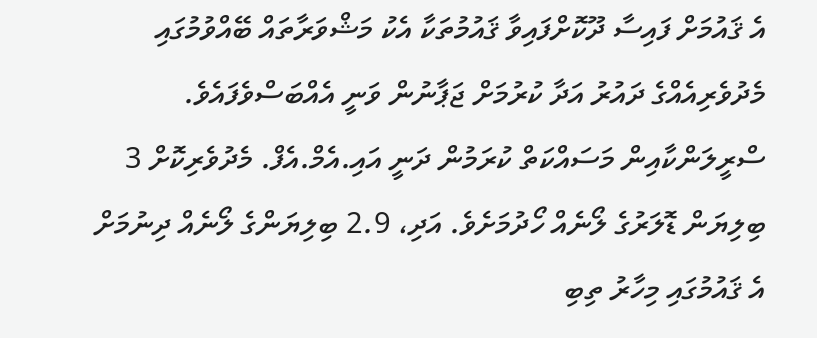އެ ޤައުމަށް ފައިސާ ދޫކޮށްފައިވާ ޤައުމުތަކާ އެކު މަޝްވަރާތައް ބޭއްވުމުގައި މެދުވެރިއެއްގެ ދައުރު އަދާ ކުރުމަށް ޖަޕާނުން ވަނީ އެއްބަސްވެފައެވެ.
ސްރީލަންކާއިން މަސައްކަތް ކުރަމުން ދަނީ އައި.އެމް.އެފް. މެދުވެރިކޮށް 3 ބިލިޔަން ޑޮލަރުގެ ލޯނެއް ހޯދުމަށެވެ. އަދި، 2.9 ބިލިޔަންގެ ލޯނެއް ދިނުމަށް އެ ޤައުމުގައި މިހާރު ތިބި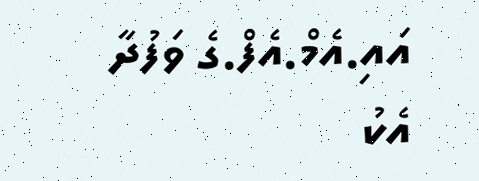އައި.އެމް.އެފް.ގެ ވަފުދާ އެކު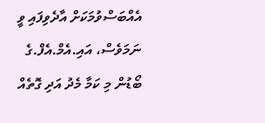އެއްބަސްވުމަކަށް އާދެވިފައި ވީ ނަމަވެސް، އައި.އެމް.އެފް.ގެ ބޯޑުން މި ކަމާ މެދު އަދި ގޮތެއް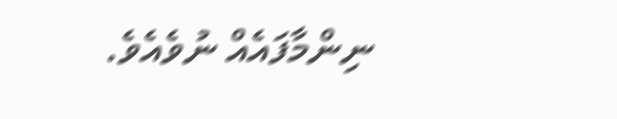ނިންމާފައެއް ނުވެއެވެ.